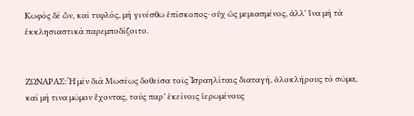Κωφός δέ ὤν, καί τυφλός, μή γινέσθω ἐπίσκοπος· οὐχ ὡς μεμιασμένος, ἀλλ᾿ ἵνα μή τά ἐκκλησιαστικά παρεμποδίζοιτο.


ΖΩΝΑΡΑΣ: Ἡ μέν διά Μωσέως δοθεῖσα τοῖς Ἰσραηλίταις διαταγή, ὁλοκλήρους τό σῶμα, καί μή τινα μῶμον ἔχοντας, τούς παρ’ ἐκείνοις ἱερωμένους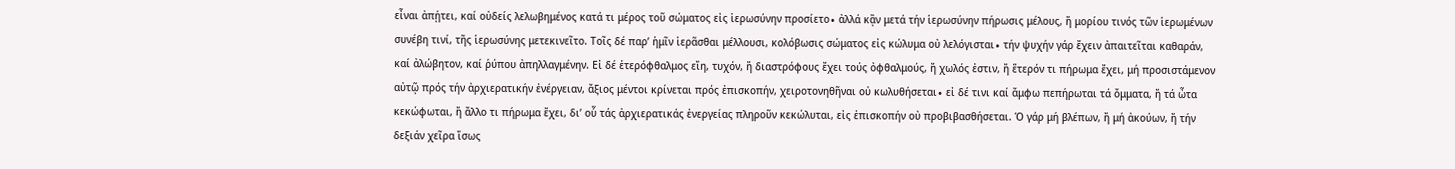εἶναι ἀπῄτει, καί οὐδείς λελωβημένος κατά τι μέρος τοῦ σώματος εἰς ἱερωσύνην προσίετο∙ ἀλλά κᾂν μετά τήν ἱερωσύνην πήρωσις μέλους, ἤ μορίου τινός τῶν ἱερωμένων συνέβη τινί, τῆς ἱερωσύνης μετεκινεῖτο. Τοῖς δέ παρ’ ἡμῖν ἱερᾶσθαι μέλλουσι, κολόβωσις σώματος εἰς κώλυμα οὐ λελόγισται∙ τήν ψυχήν γάρ ἔχειν ἀπαιτεῖται καθαράν, καί ἀλώβητον, καί ῥύπου ἀπηλλαγμένην. Εἰ δέ ἑτερόφθαλμος εἴη, τυχόν, ἤ διαστρόφους ἔχει τούς ὀφθαλμούς, ἤ χωλός ἐστιν, ἤ ἕτερόν τι πήρωμα ἔχει, μή προσιστάμενον αὐτῷ πρός τήν ἀρχιερατικήν ἐνέργειαν, ἄξιος μέντοι κρίνεται πρός ἐπισκοπήν, χειροτονηθῆναι οὐ κωλυθήσεται∙ εἰ δέ τινι καί ἄμφω πεπήρωται τά ὄμματα, ἤ τά ὦτα κεκώφωται, ἤ ἄλλο τι πήρωμα ἔχει, δι’ οὗ τάς ἀρχιερατικάς ἐνεργείας πληροῦν κεκώλυται, εἰς ἐπισκοπήν οὐ προβιβασθήσεται. Ὁ γάρ μή βλέπων, ἤ μή ἀκούων, ἤ τήν δεξιάν χεῖρα ἴσως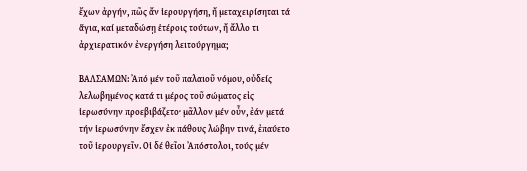ἔχων ἀργήν, πῶς ἄν ἱερουργήση, ἤ μεταχειρίσηται τά ἅγια, καί μεταδώσῃ ἑτέροις τούτων, ἤ ἄλλο τι ἀρχιερατικόν ἐνεργήση λειτούργημα;

ΒΑΛΣΑΜΩΝ: Ἀπό μέν τοῦ παλαιοῦ νόμου, οὐδείς λελωβημένος κατά τι μέρος τοῦ σώματος εἰς ἱερωσύνην προεβιβάζετο∙ μᾶλλον μέν οὖν, ἐάν μετά τήν ἱερωσύνην ἔσχεν ἐκ πάθους λώβην τινά, ἐπαύετο τοῦ ἱερουργεῖν. Οἱ δέ θεῖοι Ἀπόστολοι, τούς μέν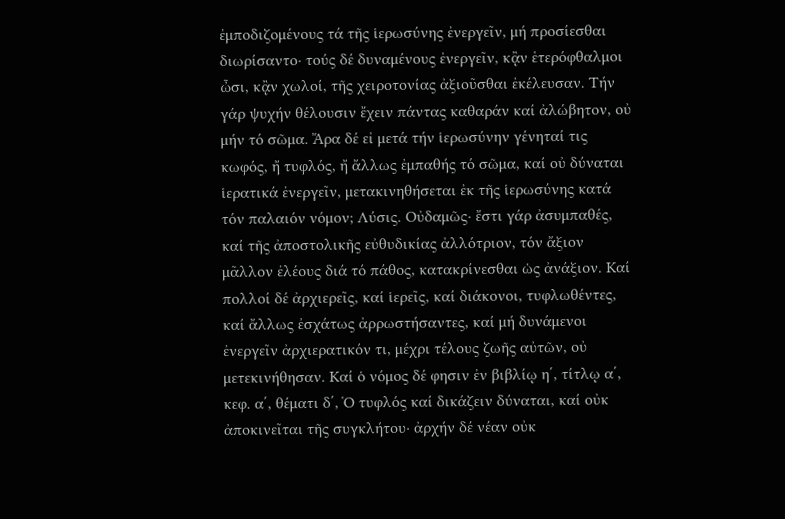ἐμποδιζομένους τά τῆς ἱερωσύνης ἐνεργεῖν, μή προσίεσθαι διωρίσαντο∙ τούς δέ δυναμένους ἐνεργεῖν, κᾂν ἑτερόφθαλμοι ὦσι, κᾂν χωλοί, τῆς χειροτονίας ἀξιοῦσθαι ἐκέλευσαν. Τήν γάρ ψυχήν θέλουσιν ἔχειν πάντας καθαράν καί ἀλώβητον, οὐ μήν τό σῶμα. Ἄρα δέ εἰ μετά τήν ἱερωσύνην γένηταί τις κωφός, ἤ τυφλός, ἤ ἄλλως ἐμπαθής τό σῶμα, καί οὐ δύναται ἱερατικά ἐνεργεῖν, μετακινηθήσεται ἐκ τῆς ἱερωσύνης κατά τόν παλαιόν νόμον; Λύσις. Οὐδαμῶς∙ ἔστι γάρ ἀσυμπαθές, καί τῆς ἀποστολικῆς εὐθυδικίας ἀλλότριον, τόν ἄξιον μᾶλλον ἐλέους διά τό πάθος, κατακρίνεσθαι ὡς ἀνάξιον. Καί πολλοί δέ ἀρχιερεῖς, καί ἱερεῖς, καί διάκονοι, τυφλωθέντες, καί ἄλλως ἐσχάτως ἀρρωστήσαντες, καί μή δυνάμενοι ἐνεργεῖν ἀρχιερατικόν τι, μέχρι τέλους ζωῆς αὐτῶν, οὐ μετεκινήθησαν. Καί ὁ νόμος δέ φησιν ἐν βιβλίῳ η΄, τίτλῳ α΄, κεφ. α΄, θέματι δ΄, Ὁ τυφλός καί δικάζειν δύναται, καί οὐκ ἀποκινεῖται τῆς συγκλήτου∙ ἀρχήν δέ νέαν οὐκ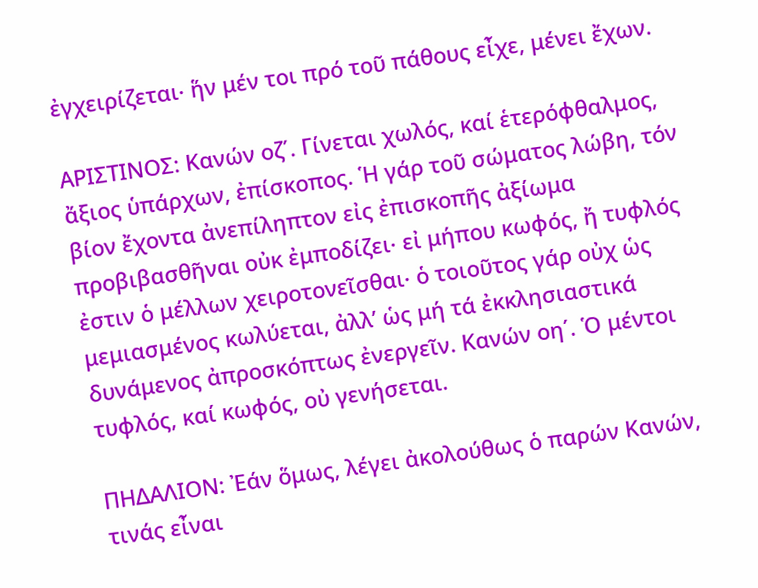ἐγχειρίζεται∙ ἥν μέν τοι πρό τοῦ πάθους εἶχε, μένει ἔχων.

ΑΡΙΣΤΙΝΟΣ: Κανών οζ΄. Γίνεται χωλός, καί ἑτερόφθαλμος, ἄξιος ὑπάρχων, ἐπίσκοπος. Ἡ γάρ τοῦ σώματος λώβη, τόν βίον ἔχοντα ἀνεπίληπτον εἰς ἐπισκοπῆς ἀξίωμα προβιβασθῆναι οὐκ ἐμποδίζει∙ εἰ μήπου κωφός, ἤ τυφλός ἐστιν ὁ μέλλων χειροτονεῖσθαι∙ ὁ τοιοῦτος γάρ οὐχ ὡς μεμιασμένος κωλύεται, ἀλλ’ ὡς μή τά ἐκκλησιαστικά δυνάμενος ἀπροσκόπτως ἐνεργεῖν. Κανών οη΄. Ὁ μέντοι τυφλός, καί κωφός, οὐ γενήσεται.

ΠΗΔΑΛΙΟΝ: Ἐάν ὅμως, λέγει ἀκολούθως ὁ παρών Κανών, τινάς εἶναι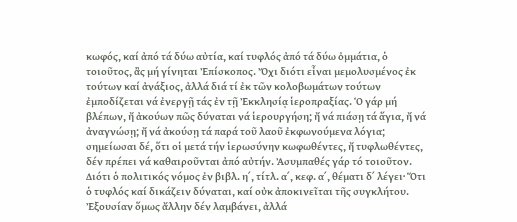κωφός, καί ἀπό τά δύω αὐτία, καί τυφλός ἀπό τά δύω ὀμμάτια, ὁ τοιοῦτος, ἂς μή γίνηται Ἐπίσκοπος. Ὄχι διότι εἶναι μεμολυσμένος ἐκ τούτων καί ἀνάξιος, ἀλλά διά τί ἐκ τῶν κολοβωμάτων τούτων ἐμποδίζεται νά ἐνεργῇ τάς ἐν τῇ Ἐκκλησίᾳ ἱεροπραξίας. Ὁ γάρ μή βλέπων, ἤ ἀκούων πῶς δύναται νά ἱερουργήση; ἤ νά πιάσῃ τά ἅγια, ἤ νά ἀναγνώσῃ; ἤ νά ἀκούσῃ τά παρά τοῦ λαοῦ ἐκφωνούμενα λόγια; σημείωσαι δέ, ὅτι οἱ μετά τήν ἱερωσύνην κωφωθέντες, ἤ τυφλωθέντες, δέν πρέπει νά καθαιροῦνται ἀπό αὐτήν. Ἀσυμπαθές γάρ τό τοιοῦτον. Διότι ὁ πολιτικός νόμος ἐν βιβλ. η΄, τίτλ. α΄, κεφ. α΄, θέματι δ΄ λέγει∙ Ὅτι ὁ τυφλός καί δικάζειν δύναται, καί οὐκ ἀποκινεῖται τῆς συγκλήτου. Ἐξουσίαν ὅμως ἄλλην δέν λαμβάνει, ἀλλά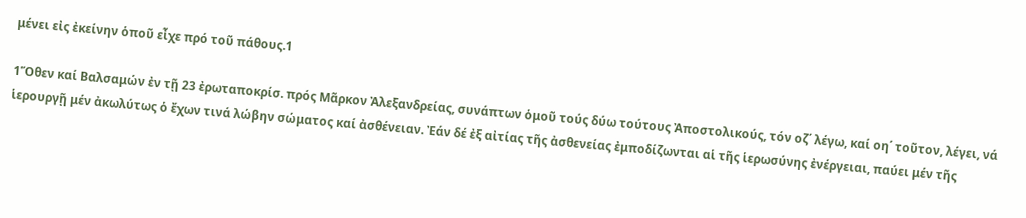μένει εἰς ἐκείνην ὁποῦ εἶχε πρό τοῦ πάθους.1

1Ὅθεν καί Βαλσαμών ἐν τῇ 23 ἐρωταποκρίσ. πρός Μᾶρκον Ἀλεξανδρείας, συνάπτων ὁμοῦ τούς δύω τούτους Ἀποστολικούς, τόν οζ΄ λέγω, καί οη΄ τοῦτον, λέγει, νά ἱερουργῇ μέν ἀκωλύτως ὁ ἔχων τινά λώβην σώματος καί ἀσθένειαν. Ἐάν δέ ἐξ αἰτίας τῆς ἀσθενείας ἐμποδίζωνται αἱ τῆς ἱερωσύνης ἐνέργειαι, παύει μέν τῆς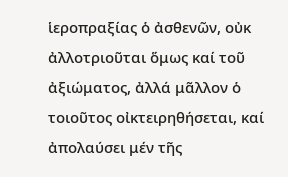ἱεροπραξίας ὁ ἀσθενῶν, οὐκ ἀλλοτριοῦται ὅμως καί τοῦ ἀξιώματος, ἀλλά μᾶλλον ὁ τοιοῦτος οἰκτειρηθήσεται, καί ἀπολαύσει μέν τῆς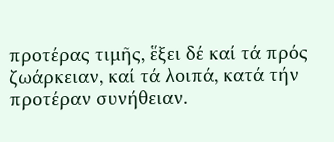προτέρας τιμῆς, ἕξει δέ καί τά πρός ζωάρκειαν, καί τά λοιπά, κατά τήν προτέραν συνήθειαν.